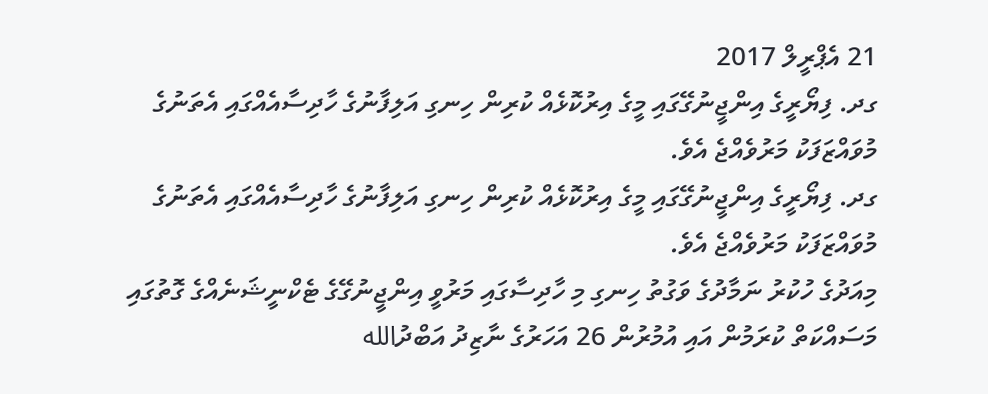21 އެޕްރީލް 2017
ގދ. ފިޔޯރީގެ އިންޖީނުގޭގައި މީގެ އިރުކޮޅެއް ކުރިން ހިނގި އަލިފާނުގެ ހާދިސާއެއްގައި އެތަނުގެ މުވައްޒަފަކު މަރުވެއްޖެ އެވެ.
ގދ. ފިޔޯރީގެ އިންޖީނުގޭގައި މީގެ އިރުކޮޅެއް ކުރިން ހިނގި އަލިފާނުގެ ހާދިސާއެއްގައި އެތަނުގެ މުވައްޒަފަކު މަރުވެއްޖެ އެވެ.
މިއަދުގެ ހުކުރު ނަމާދުގެ ވަގުތު ހިނގި މި ހާދިސާގައި މަރުވީ އިންޖީނުގޭގެ ޓެކްނީޝަނެއްގެ ގޮތުގައި މަސައްކަތް ކުރަމުން އައި އުމުރުން 26 އަހަރުގެ ނާޒިދު އަބްދުالله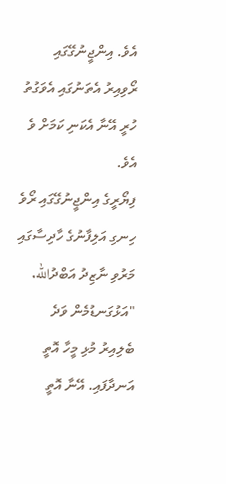އެވެ. އިންޖީނުގޭގައި ރޯވިއިރު އެތަނުގައި އެވަގުތު ހުރީ އޭނާ އެކަނި ކަމަށް ވެ އެވެ.
ފިޔޯރީގެ އިންޖީނުގޭގައި ރޯވެ ހިނގި އަލިފާނުގެ ހާދިސާގައި މަރުވި ނާޒިދު އަބްދުالله.
"އަޅުގަނޑުމެން ވަދެ ބެލިއިރު މުޅި މީހާ އޮތީ އަނދާފައި. އޭނާ އޮތީ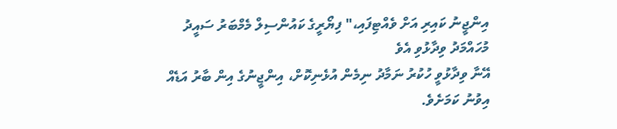އިންޖީނު ކައިރި އަށް ވެއްޓިފައި،" ފިޔޯރީގެ ކައުންސިލް މެމްބަރު ސައީދު މުހައްމަދު ވިދާޅުވި އެވެ
އޭނާ ވިދާޅުވީ ހުކުރު ނަމާދު ނިމެން އުޅެނިކޮށް، އިންޖީނުގެ އިން ބާރު އަޑެއް އިވުނު ކަމަށެވެ.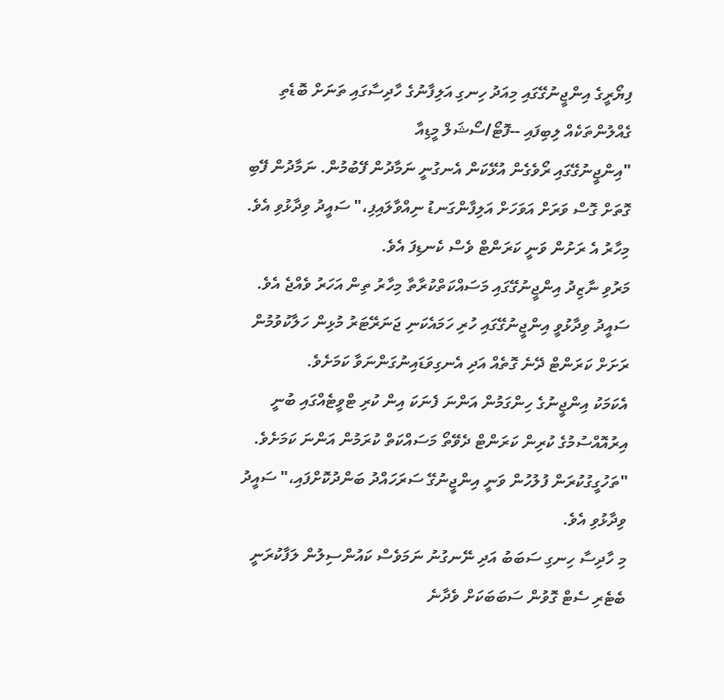ފިޔޯރީގެ އިންޖީނުގޭގައި މިއަދު ހިނގި އަލިފާނުގެ ހާދިސާގައި ތަނަށް ބޮޑެތި ގެއްލުންތަކެއް ލިބިފައި --ފޮޓޯ/ސޯޝަލް މީޑިއާ
"އިންޖީނުގޭގައި ރޯވެގެން އުޅޭކަން އެނގުނީ ނަމާދުން ފޭބުމުން. ނަމާދުން ފޭބި ގޮތަށް ގޮސް ވަރަށް އަވަހަށް އަލިފާންގަނޑު ނިއްވާލައިފި،" ސައީދު ވިދާޅުވި އެވެ.
މިހާރު އެ ރަށުން ވަނީ ކަރަންޓް ވެސް ކެނޑިފަ އެވެ.
މަރުވި ނާޒިދު އިންޖީނުގޭގައި މަސައްކަތްކުރާތާ މިހާރު ތިން އަހަރު ވެއްޖެ އެވެ.
ސައީދު ވިދާޅުވީ އިންޖީނުގޭގައި ހުރި ހަމައެކަނި ޖަނަރޭޓަރު މުޅިން ހަލާކުވުމުން ރަށަށް ކަރަންޓް ދޭނެ ގޮތެއް އަދި އެނގިވަޑައިނުގަންނަވާ ކަމަށެވެ.
އެކަމަކު އިންޖީނުގެ ހިންގަމުން އަންނަ ފެނަކަ އިން ކުރި ޓްވީޓެއްގައި ބުނީ އިރުއޮއްސުމުގެ ކުރިން ކަރަންޓް ދެވޭތޯ މަސައްކަތް ކުރަމުން އަންނަ ކަމަށެވެ.
"ތަހުގީގުކުރަން ފުލުހުން ވަނީ އިންޖީނުގޭ ސަރަހައްދު ބަންދުކޮށްފައި،" ސައީދު ވިދާޅުވި އެވެ.
މި ހާދިސާ ހިނގި ސަބަބު އަދި ނޭނގުނު ނަމަވެސް ކައުންސިލުން ލަފާކުރަނީ ބެޓެރި ސެޓް ގޮވުން ސަބަބަކަށް ވެދާނެ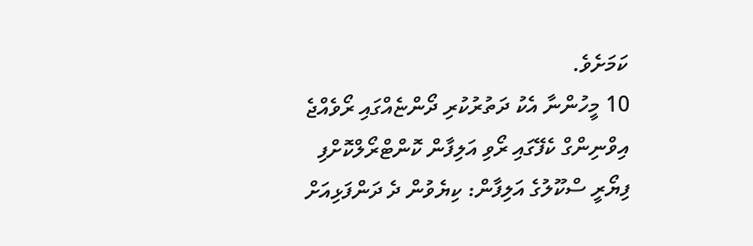ކަމަށެވެ.
10 މީހުންނާ އެކު ދަތުރުކުރި ދޯންޏެއްގައި ރޯވެއްޖެ
އިވްނިންގް ކެފޭގައި ރޯވި އަލިފާން ކޮންޓްރޯލްކޮށްފި
ފިޔޯރީ ސްކޫލުގެ އަލިފާން: ކިޔެވުން ދެ ދަންފަޅިއަށް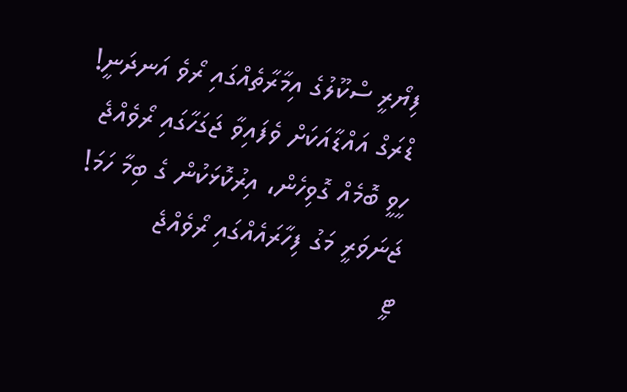ފިޔޯރީ ސްކޫލުގެ އިމާރާތެއްގައި ރޯވެ އަނދަނީ!
ޑްރަގް އައްޑާއަކަށް ވެފައިވާ ޖަގަހާގައި ރޯވެއްޖެ
ހީވީ ބޮމެއް ގޮވިހެން، އިރުކޮޅަކުން ގެ ބިމާ ހަމަ!
ޖަނަވަރީ މަގު ފިހާރައެއްގައި ރޯވެއްޖެ
ޓީ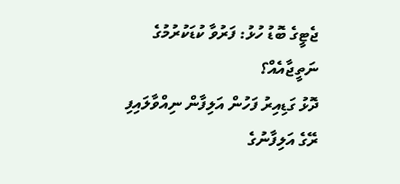ޖެޓީގެ ބޮޑު ހުޅު: ފަރުވާ ކުޑަކުރުމުގެ ނަތީޖާއެއް؟
ދޮޅު ގަޑިއިރު ފަހުން އަލިފާން ނިއްވާލައިފި
ރޭގެ އަލިފާނުގެ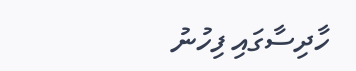ހާދިސާގައި ފިހުނު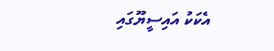އެކަކު އައިސީޔޫގައި